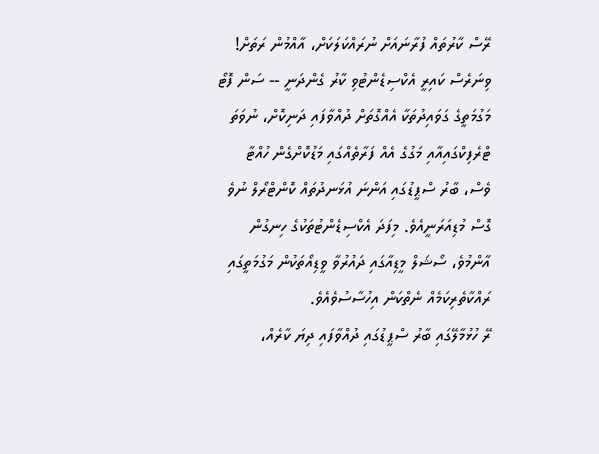ރޭސް ކާރުތައް ފުރާނައަށް ނުރައްކަލަކަށް، އާއްމުން ރަތަށް!
ވިނަރެސް ކައިރީ އެކްސިޑެންޓުވި ކާރު ގެންދަނީ -- ސަން ފޮޓޯ
މަގުމަތީގެ ގަވައިދުތަކާ އެއްގޮތަށް ދުއްވާފައި ދަނިކޮށް، ނުވަތަ ޓްރެފިކްގައިއާއި މަގުގެ އެއް ފަރާތެއްގައި މަޑުކޮށްގެން ހުއްޓާ ވެސް، ބާރު ސްޕީޑުގައި އަންނަ އުޅަނދުތައް ކޮންޓްރޯލް ނުވެ ގޮސް މުޑިއަރަނީއެވެ. މިފަދަ އެކްސިޑެންޓުތަކުގެ ހިނގުން އާންމުވެ، ސޯޝަލް މީޑިއާގައި ދައުރުވާ ވީޑިއޯތަކުން މަގުމަތީގައި ރައްކާތެރިކަމެއް ނެތްކަން އިހުސާސުވެއެވެ.
ރޭ ހުޅުމާލޭގައި ބާރު ސްޕީޑުގައި ދުއްވާފައި ދިޔަ ކާރެއް،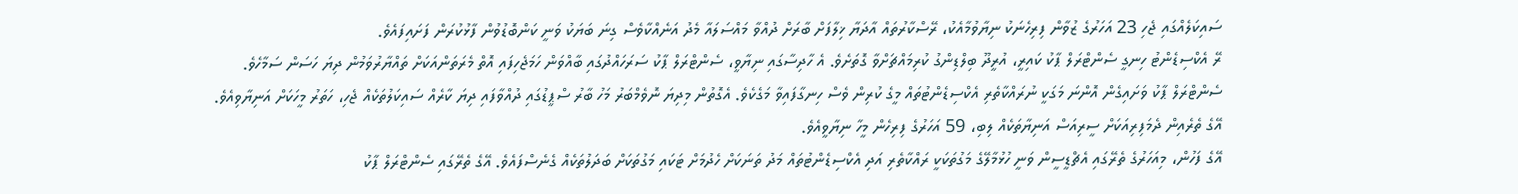ސައިކަލެއްގައި ޖެހި 23 އަހަރުގެ ޒުވާން ފިރިހެނަކު ނިޔާވުމާއެކު، ރޭސްކާރުތައް އާދަޔާ ޚިލާފަށް ބާރަށް ދުއްވާ މައްސަލައާ މެދު އަނެއްކާވެސް ގިނަ ބަޔަކު ވަނީ ކަންބޮޑުވުން ފާޅުކުރަން ފަށައިފައެވެ.
ރޭ އެކްސިޑެންޓު ހިނގީ ސެންޓްރަލް ޕާކު ކައިރީ، އުރީދޫ ބިލްޑިންގު ކުރިމައްޗަށްވާ ގޮތަށެވެ. އެ ހާދިސާގައި ނިޔާވީ، ސެންޓްރަލް ޕާކު ސަރަހައްދުގައި ބާއްވަން ހަމަޖެހިފައި އޮތް މެރަތަންއަކަށް ތައްޔާރުވަމުން ދިޔަ ހަސަން ސަމާހެވެ.
ސެންޓްރަލް ޕާކު ވަށައިގެން އޮންނަ މަގަކީ ނުރައްކާތެރި އެކްސިޑެންޓުތައް މީގެ ކުރިން ވެސް ހިނގާފައިވާ މަގެކެވެ. އެގޮތުން މިދިޔަ ނޮވެމްބަރު މަހު ބާރު ސްޕީޑުގައި ދުއްވާފައި ދިޔަ ކާރެއް ސައިކަލުތަކެއް ޖެހި، ހަތަރު މީހަކަށް އަނިޔާވިއެވެ.
އޭގެ ތެރެއިން ދެމަފިރިއަކަށް ސީރިއަސް އަނިޔާތަކެއް ލިބި، 59 އަހަރުގެ ފިރިހެން މީހާ ނިޔާވީއެވެ.
އޭގެ ފަހުން، މިއަހަރުގެ ތެރޭގައި އެޗްޑީސީން ވަނީ ހުޅުމާލޭގެ މަގުތަކަކީ ރައްކާތެރި އަދި އެކްސިޑެންޓުތައް މަދު ތަނަކަށް ހެދުމަށް ޓަކައި މަގުތަކަށް ބަދަލުތަކެއް ގެނެސްފައެވެ. އޭގެ ތެރޭގައި ސެންޓްރަލް ޕާކު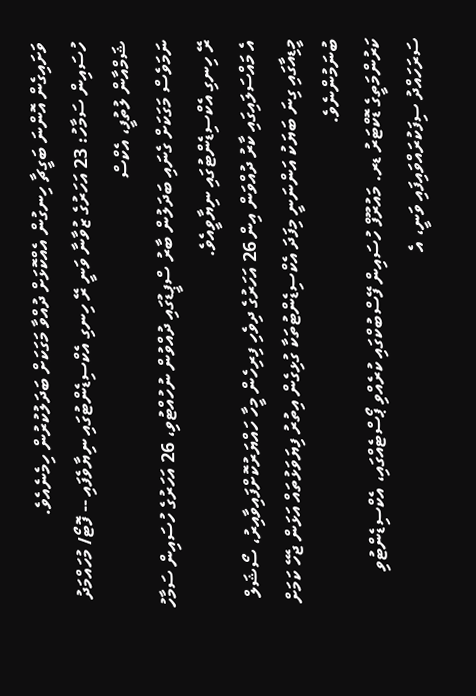ވަށައިގެން އޮންނަ ބަގީޗާ ހިނގުން އެއްކޮޅަށް ދުއްވާ މަގަކަށް ބަދަލުކުރުން ހިމެނެއެވެ.
ހުސައިން ސަމާހު: 23 އަހަރުގެ ޒުވާނާ ވަނީ ރޭ ހިނގި އެކްސިޑެންޓުގައި ނިޔާވެފައި -- ފޮޓޯ/ މުހައްމަދު ޝަމްއާން ލުތުފީ، އެކްސް
ނަމަވެސް މަގަކަށް ގެނައި ބަދަލުން ބާރު ސްޕީޑުގައި ދުއްވުން ނުހުއްޓުވި، 26 އަހަރުގެ ހުސައިން ސަމާހު ރޭ ހިނގި އެކްސިޑެންޓުގައި ނިޔާވީއެވެ.
އެ މައްސަލައިގައި ކާރު ދުއްވަން އިން 26 އަހަރުގެ ދިވެހި ފިރިހެން މީހާ ހައްޔަރުކޮށްފައިވާއިރު، ސޯޝަލް މީޑިއާގައި ގިނަ ބަޔަކު އަންނަނީ މިފަދަ އެކްސިޑެންޓުތަކާ ގުޅިގެން އިތުރު ފިޔަވަޅުތައް އަޅަން ޖެހޭ ކަމަށް ބުނަމުންނެވެ.
ކަރުންމަތީގެ ޑޮކްޓަރު ޑރ. މައުރޫފް ހުސައިން ފޭސްބުކްގައި ކުރެއްވި ޕޯސްޓެއްގައި، އެކްސިޑެންޓުވި ސަރަހައްދު ސިފަކުރައްވައިފައި ވަނީ، އެ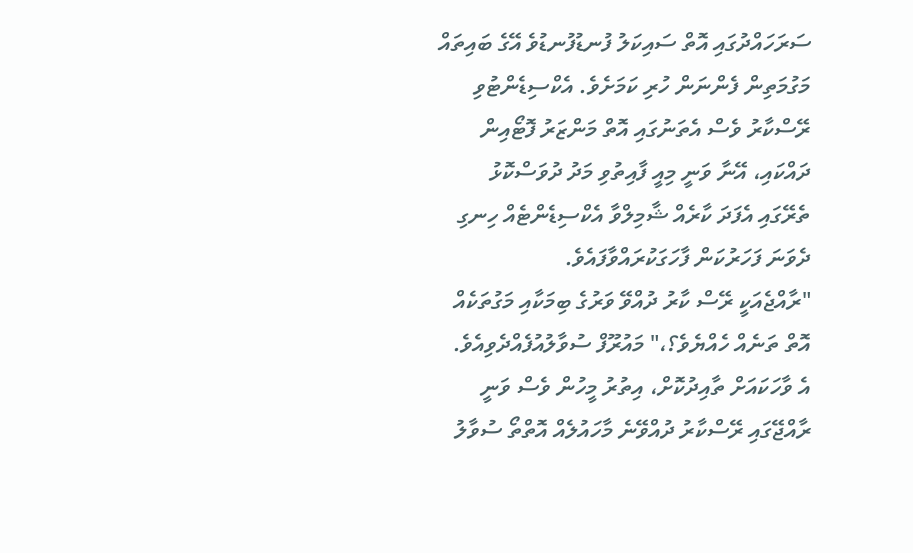ސަރަހައްދުގައި އޮތް ސައިކަލު ފުނޑުފުނޑުވެ އޭގެ ބައިތައް މަގުމަތިން ފެންނަން ހުރި ކަމަށެވެ. އެކްސިޑެންޓުވި ރޭސްކާރު ވެސް އެތަނުގައި އޮތް މަންޒަރު ފޮޓޯއިން ދައްކައި، އޭނާ ވަނީ މިއީ ފާއިތުވި މަދު ދުވަސްކޮޅު ތެރޭގައި އެފަދަ ކާރެއް ޝާމިލްވާ އެކްސިޑެންޓެއް ހިނގި ދެވަނަ ފަހަރުކަން ފާހަގަކުރައްވާފައެވެ.
"ރާއްޖެއަކީ ރޭސް ކާރު ދުއްވޭ ވަރުގެ ބިމަކާއި މަގުތަކެއް އޮތް ތަނެއް ހެއްޔެވެ؟،" މައުރޫފް ސުވާލުއުފެއްދެވިއެވެ.
އެ ވާހަކައަށް ތާއިދުކޮށް، އިތުރު މީހުން ވެސް ވަނީ ރާއްޖޭގައި ރޭސްކާރު ދުއްވޭނެ މާހައުލެއް އޮތްތޯ ސުވާލު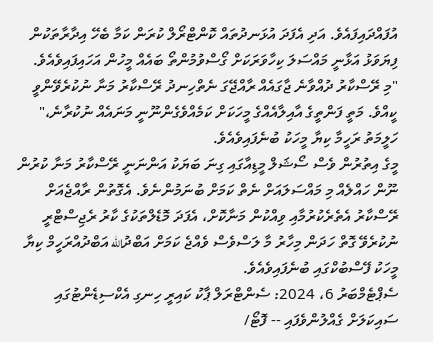އުފައްދައިފައެވެ. އަދި އެފަދަ އުޅަނދުތައް ކޮންޓްރޯލް ކުރަން ކަމާ ބެހޭ އިދާރާތަކުން ފިޔަވަޅު އަޅާނީ މައްސަލަ ކިހާވަރަކަށް ގޯސްވުމުންތޯ ބައެއް މީހުން އަހައިފައިވެއެވެ.
"މި ރޭސްކާރު ދުއްވާނެ ޖާގައެއް ރާއްޖޭގަ ނެތްހިނދު ރޭސްކާރު މަނާ ނުކުރެވޭންވީ ކީއްވެ. މަތީ ފަންތީގެ އާއިލާއެއްގެ މީހަކަށް ކަމެއްވެގެންނޫނީ މަނައެއް ނުކުރާނެ،" ހަލީމަތު ރަހީމާ ކިޔާ މީހަކު ބުނެފައިވެއެވެ.
މީގެ އިތުރުން ވެސް ސޯޝަލް މީޑިއާގައި ގިނަ ބަޔަކު އަންނަނީ ރޭސްކާރު މަނާ ކުރުން ނޫން ހައްލެއް މި މައްސަލައަށް ނެތް ކަމަށް ބުނަމުންނެވެ. އެގޮތުން ރާއްޖެއަށް ރޭސްކާރު އެތެރެކުރުމާއި ވިއްކުން މަނާކޮށް، އެފަދަ މޮޑެލްތަކުގެ ކާރު ރެޖިސްޓްރީ ނުކުރެވޭ ގޮތް ހަދަން މިހާރު މާ ލަސްވެސް ވެއްޖެ ކަމަށް އަބްދުالله އަބްދުއްރަހީމް ކިޔާ މީހަކު ފޭސްބުކްގައި ބުނެފައިވެއެވެ.
ސެޕްޓެމްބަރު 6، 2024: ސެންޓްރަލް ޕާކު ކައިރީ ހިނގި އެކްސިޑެންޓުގައި ސައިކަލަށް ގެއްލުންވެފައި -- ފޮޓޯ/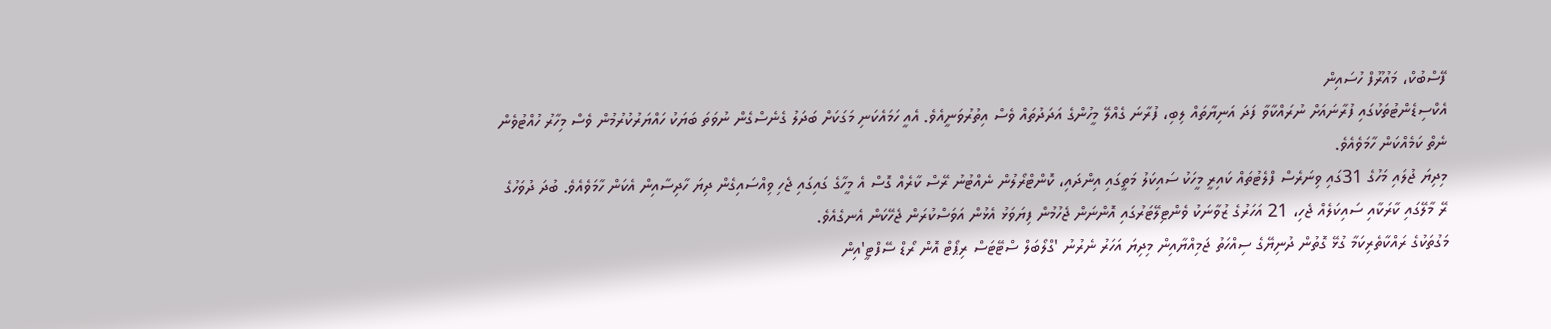ފޭސްބުކް، މައުރޫފް ހުސައިން
އެކްސިޑެންޓުތަކުގައި ފުރާނައަށް ނުރައްކާވާ ފަދަ އަނިޔާތައް ލިބި، ފުރާނަ ގެއްލޭ މީހުންގެ އަދަދުތައް ވެސް އިތުރުވަނީއެވެ. އެއީ ހަމައެކަނި މަގަކަށް ބަދަލު ގެނެސްގެން ނުވަތަ ބަޔަކު ހައްޔަރުކުރުމުން ވެސް މިހާރު ހުއްޓުވެން ނެތް ކަމެއްކަން ހާމަވެއެވެ.
މިދިޔަ ޖުލައި މަހުގެ 31ގައި ވިނަރެސް ފްލެޓުތައް ކައިރީ މީހަކު ސައިކަލު މަތީގައި އިންދައި، ކޮންޓްރޯލުން ނެއްޓުނު ރޭސް ކާރެއް ގޮސް އެ މީހާގެ ގައިގައި ޖެހި ވިއްސައިގެން ދިޔަ ހާދިސާއިން އެކަން ހާމަވެއެވެ. ބުދަ ދުވަހުގެ ރޭ މާލޭގައި ކާރަކާއި ސައިކަލެއް ޖެހި، 21 އަހަރުގެ ޒުވާނަކު ވެންޓިލޭޓަރުގައި އޮންނަން ޖެހުމުން ފިޔަވަޅު އެޅުން އަވަސްކުރަން ޖެހޭކަން އެނގެއެވެ.
މަގުތަކުގެ ރައްކާތެރިކަމާ ގުޅޭ ގޮތުން ދުނިޔޭގެ ސިއްހަތު ޖަމިއްޔާއިން މިދިޔަ އަހަރު ނެރުނު 'ގްލޯބަލް ސްޓޭޓަސް ރިޕޯޓް އޮން ރޯޑް ސޭފްޓީ'އިން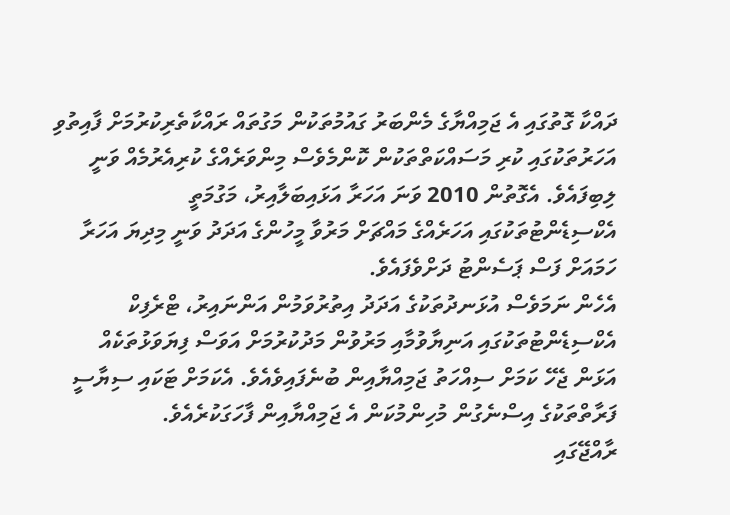ދައްކާ ގޮތުގައި އެ ޖަމިއްޔާގެ މެންބަރު ގައުމުތަކުން މަގުތައް ރައްކާތެރިކުރުމަށް ފާއިތުވި އަހަރުތަކުގައި ކުރި މަސައްކަތްތަކުން ކޮންމެވެސް މިންވަރެއްގެ ކުރިއެރުމެއް ވަނީ ލިބިފައެވެ. އެގޮތުން 2010 ވަނަ އަހަރާ އަޅައިބަލާއިރު، މަގުމަތީ އެކްސިޑެންޓުތަކުގައި އަހަރެއްގެ މައްޗަށް މަރުވާ މީހުންގެ އަދަދު ވަނީ މިދިޔަ އަހަރާ ހަމައަށް ފަސް ޕަސެންޓު ދަށްވެފައެވެ.
އެހެން ނަމަވެސް އުޅަނދުތަކުގެ އަދަދު އިތުރުވަމުން އަންނައިރު، ޓްރެފިކް އެކްސިޑެންޓުތަކުގައި އަނިޔާވުމާއި މަރުވުން މަދުކުރުމަށް އަވަސް ފިޔަވަޅުތަކެއް އަޅަން ޖެހޭ ކަމަށް ސިއްހަތު ޖަމިއްޔާއިން ބުނެފައިވެއެވެ. އެކަމަށް ޓަކައި ސިޔާސީ ފަރާތްތަކުގެ އިސްނެގުން މުހިންމުކަން އެ ޖަމިއްޔާއިން ފާހަގަކުރެއެވެ.
ރާއްޖޭގައި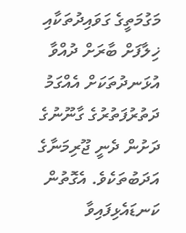މަގުމަތީގެ ގަވައިދުތަކާއި ޚިލާފަށް ބާރަށް ދުއްވާ އުޅަނދުތަކަށް އެއްގަމު ދަތުރުފަތުރުގެ ގާނޫނުގެ ދަށުން ދެނީ ޖޫރިމަނާގެ އަދަބުތަކެވެ. އެގޮތުން ކަނޑައެޅިފައިވާ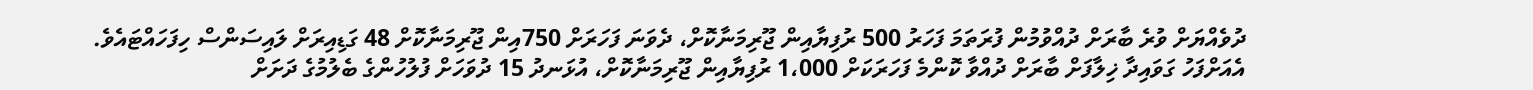ދުވެއްޔަށް ވުރެ ބާރަށް ދުއްވުމުން ފުރަތަމަ ފަހަރު 500 ރުފިޔާއިން ޖޫރިމަނާކޮށް، ދެވަނަ ފަހަރަށް 750އިން ޖޫރިމަނާކޮށް 48 ގަޑިއިރަށް ލައިސަންސް ހިފަހައްޓައެވެ.
އެއަށްފަހު ގަވައިދާ ޚިލާފަށް ބާރަށް ދުއްވާ ކޮންމެ ފަހަރަކަށް 1،000 ރުފިޔާއިން ޖޫރިމަނާކޮށް، އުޅަނދު 15 ދުވަހަށް ފުލުހުންގެ ބެލުމުގެ ދަށަށް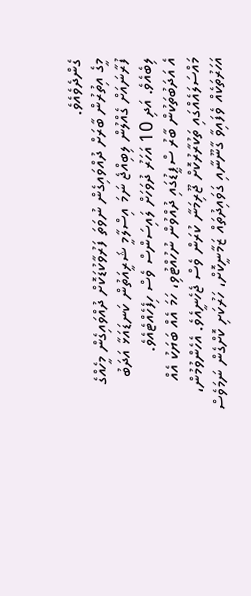ގެންދެވެއެވެ.
މީގެ އިތުރުން ބާރަށް ދުއްވައިގެން ނުވަތަ ފަރުވާކުޑަކޮށް ދުއްވައިގެން މީހެއްގެ ފުރާނައަށް ގެއްލުން ލިބިއްޖެ ނަމަ އިސްލާމީ ޝަރީއަތުން ކަނޑައަޅާ އަދަބު ލިބެއެވެ. އަދި 10 އަހަރު ދުވަހަށް ލައިސަންސް ވެސް ހިފެހެއްޓެއެވެ.
އެ އަދަބުތަކުން ބާރު ސްޕީޑުގައި ދުއްވުން ނުހުއްޓުވި، ހަމަ އެއް ބަޔަކު އެއް މައްސަލައެއްގައި ތަކުރާރުކޮށް ޖޫރިމަނާ ކުރަން ވެސް ޖެހެނީއެވެ. އެހެންވުމުން، އަހަރުތަކެއް ވެފައިވާ ގާނޫނާއި ގަވައިދުތައް ޒަމާނީކޮށް، ހަރުކަށި ކޮށްގެން ނަމަވެސް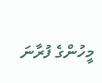މީހުންގެ ފުރާނަ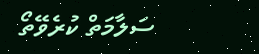ސަލާމަތް ކުރެވޭތޯ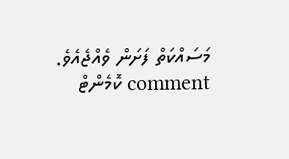މަސައްކަތް ފަށަން ވެއްޖެއެވެ.
comment ކޮމެންޓް